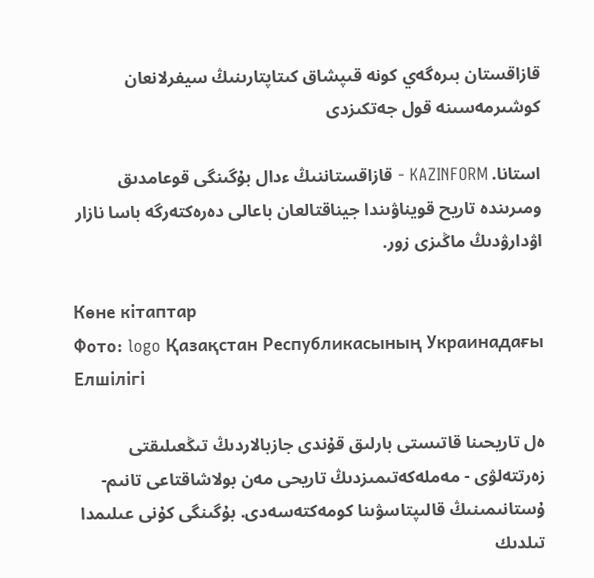قازاقستان بىرەگەي كونە قىپشاق كىتاپتارىنىڭ سيفرلانعان كوشىرمەسىنە قول جەتكىزدى

استانا. KAZINFORM - قازاقستاننىڭ ءدال بۇگىنگى قوعامدىق ومىرىندە تاريح قويناۋىندا جيناقتالعان باعالى دەرەكتەرگە باسا نازار اۋدارۋدىڭ ماڭىزى زور.

Көне кітаптар
Фото: logo Қазақстан Республикасының Украинадағы Елшілігі

ەل تاريحىنا قاتىستى بارلىق قۇندى جازبالاردىڭ تىڭعىلىقتى زەرتتەلۋى - مەملەكەتىمىزدىڭ تاريحى مەن بولاشاقتاعى تانىم- ۇستانىمىنىڭ قالىپتاسۋىنا كومەكتەسەدى. بۇگىنگى كۇنى عىلىمدا تىلدىك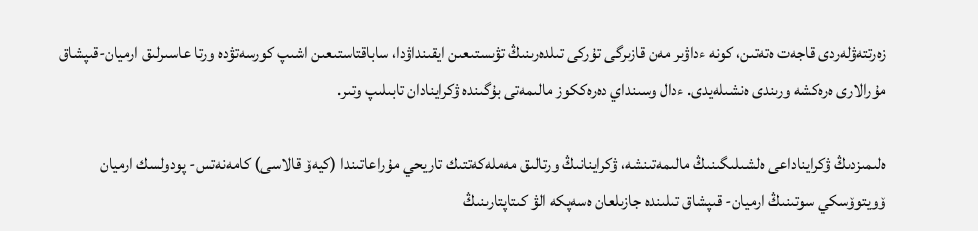زەرتتەۋلەردى قاجەت ەتەتىن، كونە ءداۋىر مەن قازىرگى تۇركى تىلدەرىنىڭ تۋىستىعىن ايقىنداۋدا، ساباقتاستىعىن اشىپ كورسەتۋدە ورتا عاسىرلىق ارميان-قىپشاق مۇرالارى ەرەكشە ورىندى ەنشىلەيدى. ءدال وسىنداي دەرەككوز مالىمەتى بۇگىندە ۋكراينادان تابىلىپ وتىر.

ەلىمىزدىڭ ۋكرايناداعى ەلشىلىگىنىڭ مالىمەتىنشە، ۋكراينانىڭ ورتالىق مەملەكەتتىك تاريحي مۇراعاتىندا (كيەۆ قالاسى) كامەنەتس- پودولسك ارميان ۆويتوۆسكي سوتىنىڭ ارميان- قىپشاق تىلىندە جازىلعان ەسەپكە الۋ كىتاپتارىنىڭ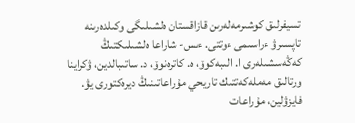تسيفرلىق كوشىرمەلەرىن قازاقستان ەلشىلىگى وكىلدەرىنە تاپسىرۋ ءراسىمى ءوتتى. ءىس- شاراعا ەلشىلىكتىڭ كەڭەسشىلەرى ا. الىبەكوۆ، ە. كاترەنوۆ، د. ساتىبالدين، ۋكراينا ورتالىق مەملەكەتتىك تاريحي مۇراعاتىنىڭ ديرەكتورى يۋ. فايزۋلين، مۇراعات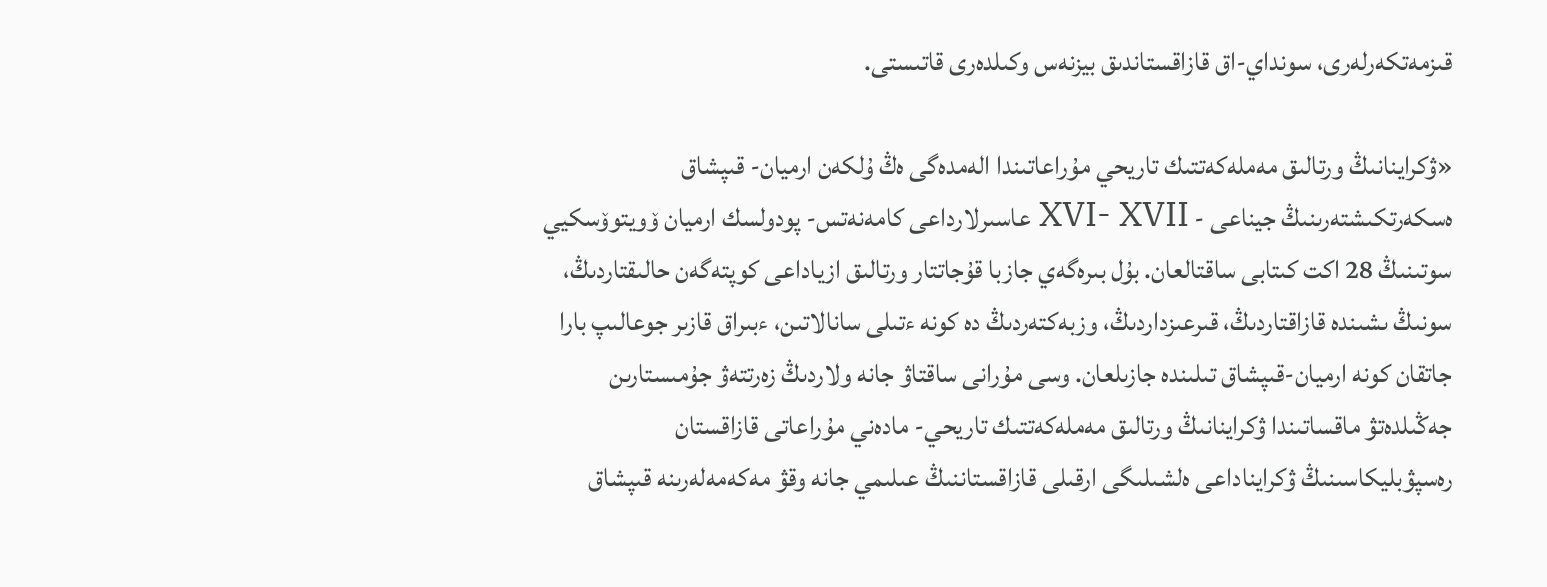قىزمەتكەرلەرى، سونداي-اق قازاقستاندىق بيزنەس وكىلدەرى قاتىستى.

«ۋكراينانىڭ ورتالىق مەملەكەتتىك تاريحي مۇراعاتىندا الەمدەگى ەڭ ۇلكەن ارميان- قىپشاق ەسكەرتكىشتەرىنىڭ جيناعى - XVI- XVII عاسىرلارداعى كامەنەتس- پودولسك ارميان ۆويتوۆسكيي سوتىنىڭ 28 اكت كىتابى ساقتالعان. بۇل بىرەگەي جازبا قۇجاتتار ورتالىق ازياداعى كوپتەگەن حالىقتاردىڭ، سونىڭ ىشىندە قازاقتاردىڭ، قىرعىزداردىڭ، وزبەكتەردىڭ دە كونە ءتىلى سانالاتىن، ءبىراق قازىر جوعالىپ بارا جاتقان كونە ارميان-قىپشاق تىلىندە جازىلعان. وسى مۇرانى ساقتاۋ جانە ولاردىڭ زەرتتەۋ جۇمىستارىن جەڭىلدەتۋ ماقساتىندا ۋكراينانىڭ ورتالىق مەملەكەتتىك تاريحي- مادەني مۇراعاتى قازاقستان رەسپۋبليكاسىنىڭ ۋكرايناداعى ەلشىلىگى ارقىلى قازاقستاننىڭ عىلىمي جانە وقۋ مەكەمەلەرىنە قىپشاق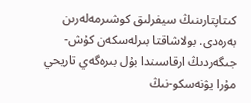كىتاپتارىنىڭ سيفرلىق كوشىرمەلەرىن بەرەدى. بولاشاقتا بىرلەسكەن كۇش-جىگەردىڭ ارقاسىندا بۇل بىرەگەي تاريحي مۇرا يۋنەسكو-نىڭ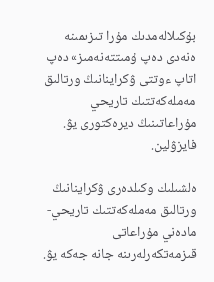بۇكىلالەمدىك مۇرا تىزىمىنە ەنەدى دەپ ۇمىتتەنەمىز» دەپ اتاپ ءوتتى ۋكراينانىڭ ورتالىق مەملەكەتتىك تاريحي مۇراعاتىنىڭ ديرەكتورى يۋ. فايزۋلين.

ەلشىلىك وكىلدەرى ۋكراينانىڭ ورتالىق مەملەكەتتىك تاريحي-مادەني مۇراعاتى قىزمەتكەرلەرىنە جانە جەكە يۋ.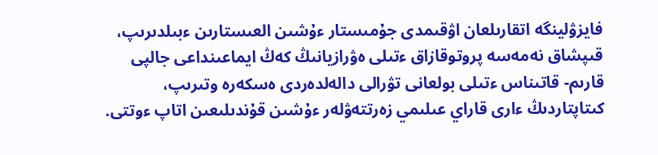فايزۋلينگە اتقارىلعان اۋقىمدى جۇمىستار ءۇشىن العىستارىن ءبىلدىرىپ، قىپشاق نەمەسە پروتوقازاق ءتىلى ەۋرازيانىڭ كەڭ ايماعىنداعى جالپى قارىم- قاتىناس ءتىلى بولعانى تۋرالى دالەلدەردى ەسكەرە وتىرىپ، كىتاپتاردىڭ ءارى قاراي عىلىمي زەرتتەۋلەر ءۇشىن قۇندىلىعىن اتاپ ءوتتى.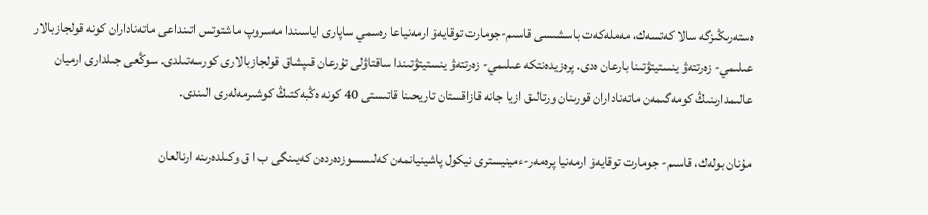ەستەرىڭىزگە سالا كەتسەك، مەملەكەت باسشىسى قاسىم-جومارت توقايەۆ ارمەنياعا رەسمي ساپارى اياسىندا مەسروپ ماشتوتس اتىنداعى ماتەناداران كونە قولجازبالار عىلىمي- زەرتتەۋ ينستيتۋتىنا بارعان ەدى. پرەزيدەنتكە عىلىمي- زەرتتەۋ ينستيتۋتىندا ساقتاۋلى تۇرعان قىپشاق قولجازبالارى كورسەتىلدى. سوڭعى جىلدارى ارميان عالىمدارىنىڭ كومەگىمەن ماتەناداران قورىنان ورتالىق ازيا جانە قازاقستان تاريحىنا قاتىستى 40 كونە ەڭبەكتىڭ كوشىرمەلەرى الىندى.

مۇنان بولەك، قاسىم- جومارت توقايەۆ ارمەنيا پرەمەر-ءمينيسترى نيكول پاشينيانمەن كەلىسسوزدەردەن كەيىنگى ب ا ق وكىلدەرىنە ارنالعان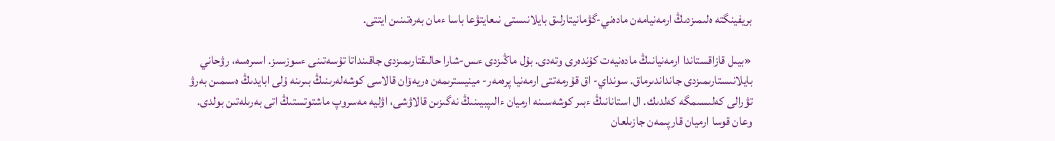بريفينگتە ەلىمىزدىڭ ارمەنيامەن مادەني-گۋمانيتارلىق بايلانىستى نىعايتۋعا باسا ءمان بەرەتىنىن ايتتى.

«بيىل قازاقستاندا ارمەنيانىڭ مادەنيەت كۇندەرى وتەدى. بۇل ماڭىزدى ءىس-شارا حالىقتارىمىزدى جاقىنداتا تۇسەتىنى ءسوزسىز. اسىرەسە، رۋحاني بايلانىستارىمىزدى جانداندىرماق. سونداي- اق قۇرمەتتى ارمەنيا پرەمەر- مينيسترىمەن ەريەۆان قالاسى كوشەلەرىنىڭ بىرىنە ۇلى ابايدىڭ ەسىمىن بەرۋ تۋرالى كەلىسىمگە كەلدىك. ال استانانىڭ ءبىر كوشەسىنە ارميان ءالىپبيىنىڭ نەگىزىن قالاۋشى، اۋليە مەسروپ ماشتوتستىڭ اتى بەرىلەتىن بولدى. وعان قوسا ارميان قارپىمەن جازىلعان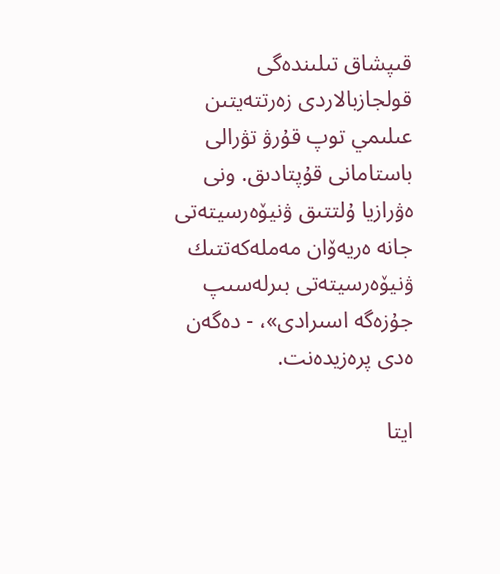قىپشاق تىلىندەگى قولجازبالاردى زەرتتەيتىن عىلىمي توپ قۇرۋ تۋرالى باستامانى قۇپتادىق. ونى ەۋرازيا ۇلتتىق ۋنيۆەرسيتەتى جانە ەريەۆان مەملەكەتتىك ۋنيۆەرسيتەتى بىرلەسىپ جۇزەگە اسىرادى»، - دەگەن ەدى پرەزيدەنت.

ايتا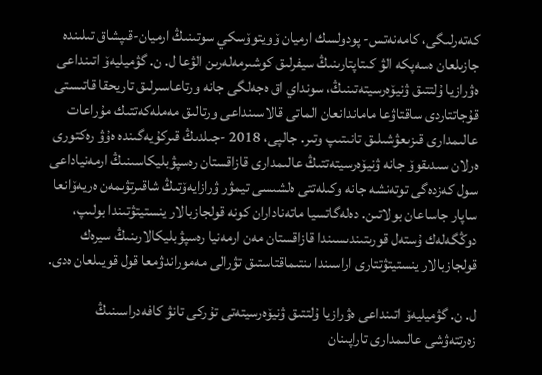كەتەرلىگى، كامەنەتس- پودولسك ارميان ۆويتوۆسكي سوتىنىڭ ارميان-قىپشاق تىلىندە جازىلعان ەسەپكە الۋ كىتاپتارىنىڭ سيفرلىق كوشىرمەلەرىن الۋعا ل. ن. گۋميليەۆ اتىنداعى ەۋرازيا ۇلتتىق ۋنيۆەرسيتەتىنىڭ، سونداي اق ەجەلگى جانە ورتاعاسىرلىق تاريحقا قاتىستى قۇجاتتاردى ساقتاۋعا ماماندانعان الماتى قالاسىنداعى ورتالىق مەملەكەتتىك مۇراعات عالىمدارى قىزىعۋشىلىق تانىتىپ وتىر. جالپى، 2018 -جىلدىڭ قىركۇيەگىندە ەۇۋ رەكتورى ەرلان سىدىقوۆ جانە ۋنيۆەرسيتەتتىڭ عالىمدارى قازاقستان رەسپۋبليكاسىنىڭ ارمەنياداعى سول كەزدەگى توتەنشە جانە وكىلەتتى ەلشىسى تيمۋر ۋرازايەۆتىڭ شاقىرتۋىمەن ەريەۆانعا ساپار جاساعان بولاتىن. دەلەگاتسيا ماتەناداران كونە قولجازبالار ينستيتۋتىندا بولىپ، دوڭگەلەك ۇستەل قورىتىندىسىندا قازاقستان مەن ارمەنيا رەسپۋبليكالارىنىڭ سيرەك قولجازبالار ينستيتۋتتارى اراسىندا ىنتىماقتاستىق تۋرالى مەموراندۋمعا قول قويىلعان ەدى.

ل. ن. گۋميليەۆ اتىنداعى ەۋرازيا ۇلتتىق ۋنيۆەرسيتەتى تۇركى تانۋ كافەدراسىنىڭ زەرتتەۋشى عالىمدارى تاراپىنان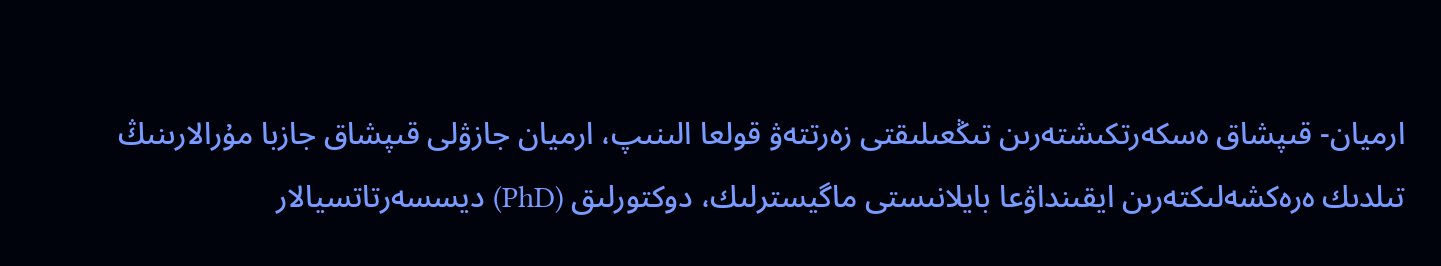ارميان- قىپشاق ەسكەرتكىشتەرىن تىڭعىلىقتى زەرتتەۋ قولعا الىنىپ، ارميان جازۋلى قىپشاق جازبا مۇرالارىنىڭ تىلدىك ەرەكشەلىكتەرىن ايقىنداۋعا بايلانىستى ماگيسترلىك، دوكتورلىق (PhD) ديسسەرتاتسيالار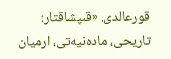قورعالدى. «قىپشاقتار: تاريحى، مادەنيەتى، ارميان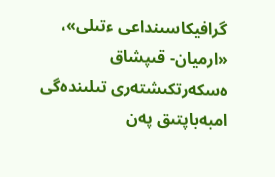گرافيكاسىنداعى ءتىلى»، «ارميان- قىپشاق ەسكەرتكىشتەرى تىلىندەگى امبەباپتىق پەن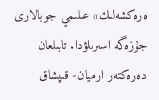ەرەكشەلىك» عىلىمي جوبالارى جۇزەگە اسىرىلۋدا. تابىلعان دەرەكتەر ارميان- قىپشاق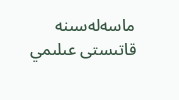ماسەلەسىنە قاتىستى عىلىمي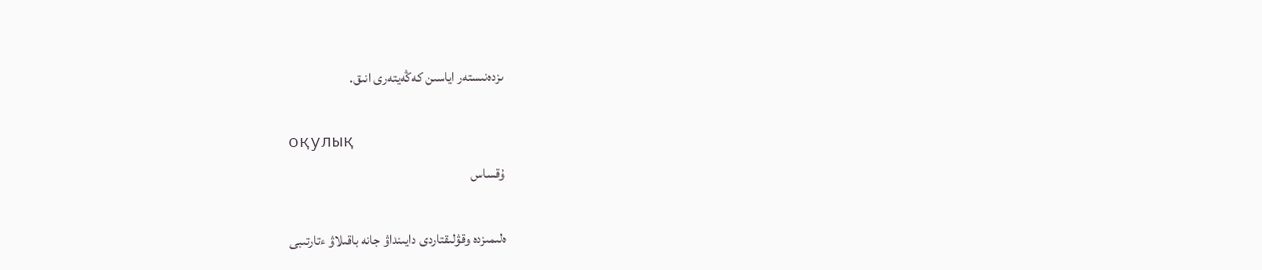ىزدەنىستەر اياسىن كەڭەيتەرى انىق.

оқулық
ۇقساس

ەلىمىزدە وقۋلىقتاردى دايىنداۋ جانە باقىلاۋ ءتارتىبى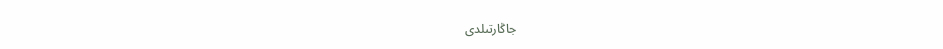جاڭارتىلدى